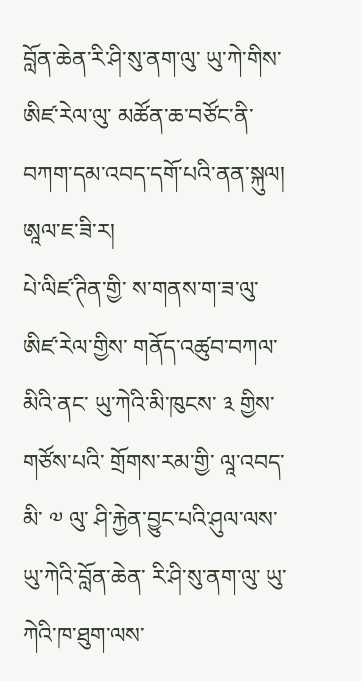བློན་ཆེན་རི་ཤི་སུ་ནག་ལུ་ ཡུ་ཀེ་གིས་ ཨིཛ་རེལ་ལུ་ མཚོན་ཆ་བཙོང་ནི་ བཀག་དམ་འབད་དགོ་པའི་ནན་སྐུལ།
ཨཱལ་ཇ་ཟི་ར།
པེ་ལིཛ་ཊིན་གྱི་ ས་གནས་ག་ཟ་ལུ་ ཨིཛ་རེལ་གྱིས་ གནོད་འཚུབ་བཀལ་མིའི་ནང་ ཡུ་ཀེའི་མི་ཁུངས་ ༣ གྱིས་གཙོས་པའི་ གྲོགས་རམ་གྱི་ ལཱ་འབད་མི་ ༧ ལུ་ ཤི་རྐྱེན་བྱུང་པའི་ཤུལ་ལས་ ཡུ་ཀེའི་བློན་ཆེན་ རི་ཤི་སུ་ནག་ལུ་ ཡུ་ཀེའི་ཁ་ཐུག་ལས་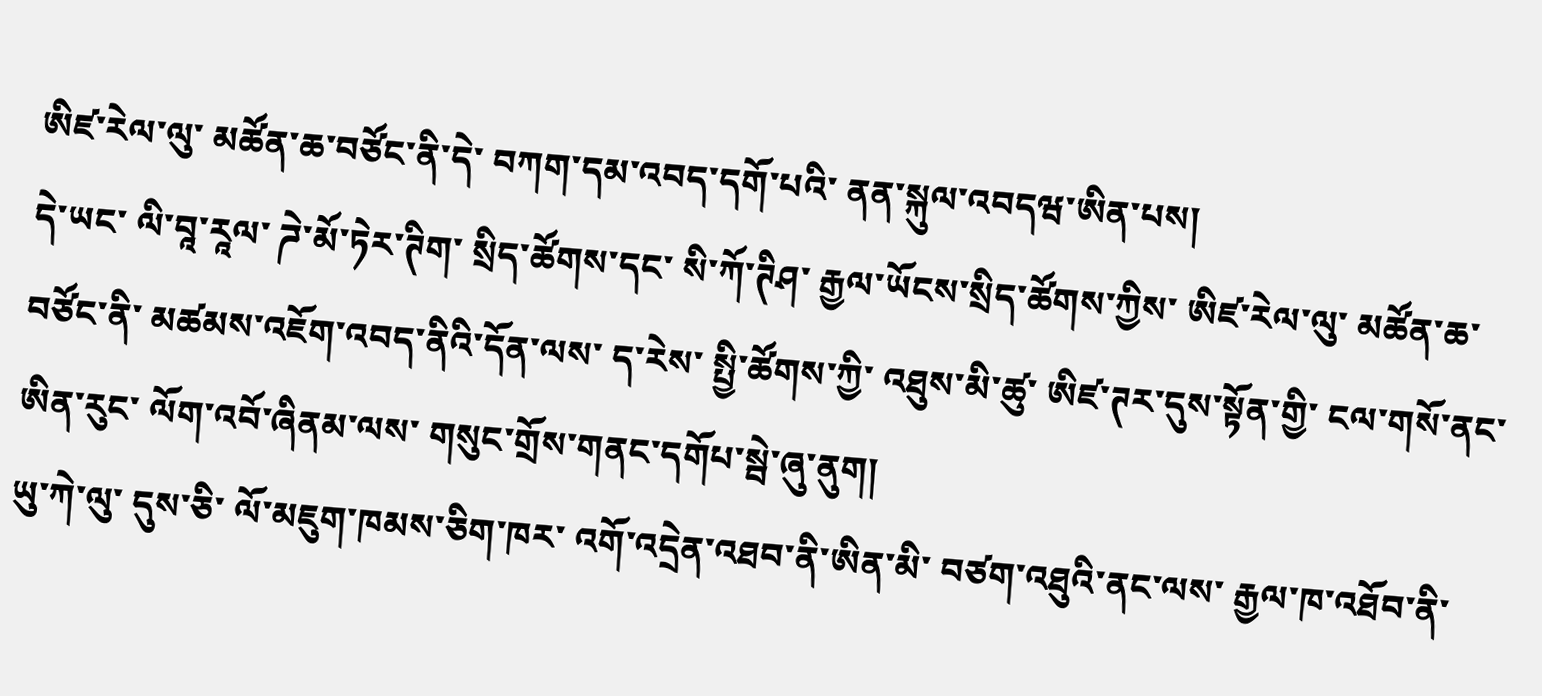ཨིཛ་རེལ་ལུ་ མཚོན་ཆ་བཙོང་ནི་དེ་ བཀག་དམ་འབད་དགོ་པའི་ ནན་སྐུལ་འབདཝ་ཨིན་པས།
དེ་ཡང་ ལི་བཱ་རཱལ་ ཌེ་མོ་ཏེར་ཊིག་ སྲིད་ཚོགས་དང་ སི་ཀོ་ཊིཤ་ རྒྱལ་ཡོངས་སྲིད་ཚོགས་ཀྱིས་ ཨིཛ་རེལ་ལུ་ མཚོན་ཆ་བཙོང་ནི་ མཚམས་འཇོག་འབད་ནིའི་དོན་ལས་ ད་རེས་ སྤྱི་ཚོགས་ཀྱི་ འཐུས་མི་ཚུ་ ཨིཛ་ཊར་དུས་སྟོན་གྱི་ ངལ་གསོ་ནང་ཨིན་རུང་ ལོག་འབོ་ཞིནམ་ལས་ གསུང་གྲོས་གནང་དགོཔ་སྦེ་ཞུ་ནུག།
ཡུ་ཀེ་ལུ་ དུས་ཅི་ ལོ་མཇུག་ཁམས་ཅིག་ཁར་ འགོ་འདྲེན་འཐབ་ནི་ཨིན་མི་ བཙག་འཐུའི་ནང་ལས་ རྒྱལ་ཁ་འཐོབ་ནི་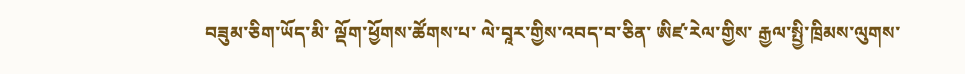བཟུམ་ཅིག་ཡོད་མི་ ལྡོག་ཕྱོགས་ཚོགས་པ་ ལེ་བཱར་གྱིས་འབད་བ་ཅིན་ ཨིཛ་རེལ་གྱིས་ རྒྱལ་སྤྱི་ཁྲིམས་ལུགས་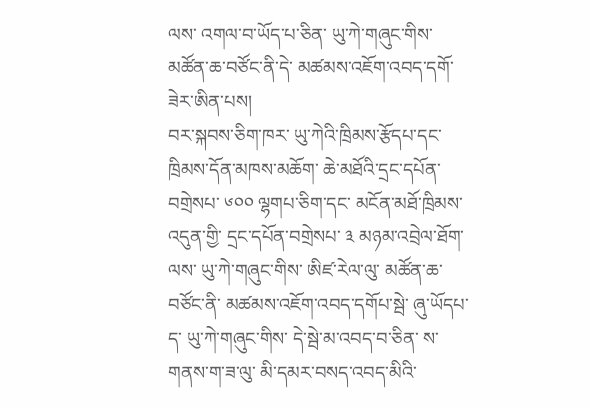ལས་ འགལ་བ་ཡོད་པ་ཅིན་ ཡུ་ཀེ་གཞུང་གིས་ མཚོན་ཆ་བཙོང་ནི་དེ་ མཚམས་འཇོག་འབད་དགོ་ཟེར་ཨིན་པས།
བར་སྐབས་ཅིག་ཁར་ ཡུ་ཀེའི་ཁྲིམས་རྩོདཔ་དང་ ཁྲིམས་དོན་མཁས་མཆོག་ ཆེ་མཐོའི་དྲང་དཔོན་བགྲེསཔ་ ༦༠༠ ལྷགཔ་ཅིག་དང་ མངོན་མཐོ་ཁྲིམས་འདུན་གྱི་ དྲང་དཔོན་བགྲེསཔ་ ༣ མཉམ་འབྲེལ་ཐོག་ལས་ ཡུ་ཀེ་གཞུང་གིས་ ཨིཛ་རེལ་ལུ་ མཚོན་ཆ་བཙོང་ནི་ མཚམས་འཇོག་འབད་དགོཔ་སྦེ་ ཞུ་ཡོདཔ་ད་ ཡུ་ཀེ་གཞུང་གིས་ དེ་སྦེ་མ་འབད་བ་ཅིན་ ས་གནས་ག་ཟ་ལུ་ མི་དམར་བསད་འབད་མིའི་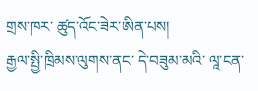གྲས་ཁར་ ཚུད་འོང་ཟེར་ཨིན་པས།
རྒྱལ་སྤྱི་ཁྲིམས་ལུགས་ནང་ དེ་བཟུམ་མའི་ ལཱ་ངན་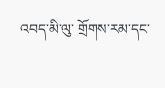འབད་མི་ལུ་ གྲོགས་རམ་དང་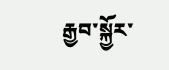རྒྱབ་སྐྱོར་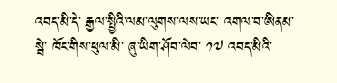འབད་མི་དེ་ རྒྱལ་སྤྱིའི་ལམ་ལུགས་ལས་ཡང་ འགལ་བ་ཨིནམ་སྦེ་ ཁོང་གིས་ཕུལ་མི་ ཞུ་ཡིག་ཤོབ་ལེབ་ ༡༧ འབད་མིའི་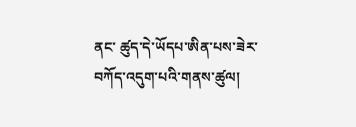ནང་ ཚུད་དེ་ཡོདཔ་ཨིན་པས་ཟེར་ བཀོད་འདུག་པའི་གནས་ཚུལ།